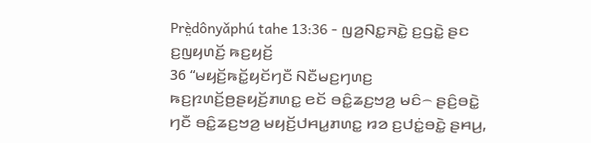Prè̤dônyǎphú tahe 13:36 - ꤜꤤ꤬ꤡꤢ꤭ꤏꤢꤧ꤭ ꤢ꤬ꤞꤢꤧ꤭ ꤔꤢ ꤢ꤬ꤜꤟꤛꤢꤩ꤬ ꤒꤢ꤬ꤟꤢꤩ꤬
36 “ꤗꤟꤢꤩ꤬ꤒꤢꤩ꤭ꤟꤢꤩꤚꤢꤪ ꤡꤢꤪꤗꤢ꤬ꤚꤛꤢ꤬ ꤒꤢ꤬ꤐꤛꤢꤩ꤬ꤥ꤬ꤔꤟꤢꤩ꤬ꤊꤛꤢ꤭ ꤕꤢꤩ ꤋꤢꤨ꤭ꤘꤢ꤬ꤠꤤ꤬ ꤗꤢꤨ꤮ ꤔꤢꤨ꤬ꤋꤢꤧ꤭ ꤚꤢꤪ ꤋꤢꤨ꤭ꤘꤢ꤬ꤠꤤ꤬ ꤗꤟꤢꤩ꤬ꤓꤌꤣ꤭ꤊꤛꤢ꤭ ꤙꤤ ꤢ꤬ꤓꤢꤦ꤭ꤋꤢꤧ꤭ ꤔꤌꤣ꤬,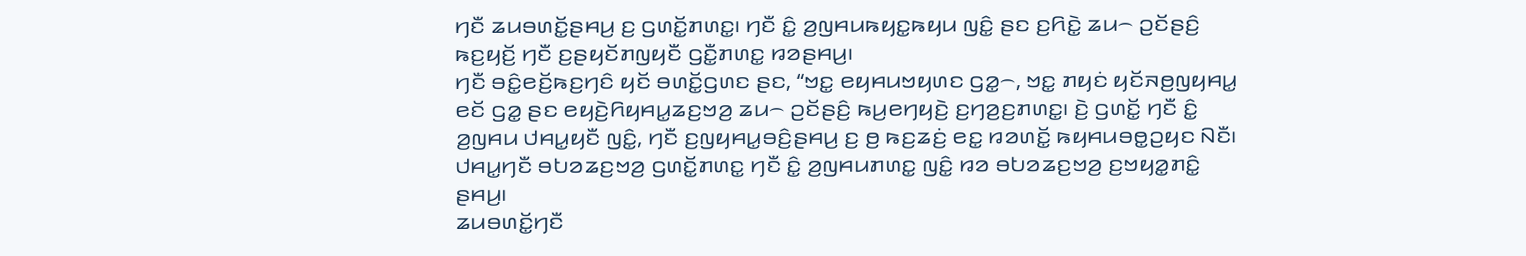ꤚꤢꤪ ꤘꤣꤋꤛꤢꤩ꤭ꤔꤌꤣ꤬ ꤢ꤬ ꤞꤛꤢꤩ꤭ꤊꤛꤢ꤭꤯ ꤚꤢꤪ ꤢꤨ꤭ ꤤ꤬ꤜꤌꤣꤒꤟꤢ꤭ꤒꤟꤣ ꤜꤢꤨ꤭ ꤔꤢ ꤢ꤬ꤖꤢꤧ꤭ ꤘꤣ꤮ ꤑꤢꤩꤔꤢꤨ꤬ ꤒꤢ꤬ꤟꤢꤩ꤬ ꤚꤢꤪ ꤢ꤬ꤔꤟꤢꤩꤊꤜꤟꤢꤪ ꤞꤢꤪ꤭ꤊꤛꤢ꤭ ꤙꤤꤔꤌꤣ꤬꤯
ꤚꤢꤪ ꤋꤢꤨ꤭ꤕꤢꤩ꤬ꤒꤢ꤬ꤚꤢꤨ ꤟꤢꤩ ꤋꤛꤢꤩ꤭ꤞꤛꤢ ꤔꤢ, “ꤠꤢ꤭ ꤕꤟꤌꤣꤠꤟꤛꤢ ꤞꤤ꤭꤮, ꤠꤢ꤭ ꤊꤟꤢꤦ ꤟꤢꤩꤏꤥ꤬ꤜꤟꤌꤣ꤭ ꤕꤢꤩ ꤞꤤ꤭ ꤔꤢ ꤕꤟꤢꤧ꤬ꤖꤟꤌꤣ꤭ꤘꤢ꤬ꤠꤤ꤬ ꤘꤣ꤮ ꤑꤢꤩꤔꤢꤨ꤬ ꤒꤣ꤬ꤕꤚꤟꤢꤧ꤬ ꤢ꤬ꤚꤤ꤬ꤢ꤬ꤊꤛꤢ꤭꤯ ꤢꤧ꤬ ꤞꤛꤢꤩ꤭ ꤚꤢꤪ ꤢꤨ꤭ ꤤ꤬ꤜꤌꤣ ꤓꤌꤣ꤭ꤟꤢꤪ ꤜꤢꤨ꤭, ꤚꤢꤪ ꤢ꤬ꤜꤟꤌꤣ꤭ꤋꤢꤨ꤬ꤔꤌꤣ꤬ ꤢ꤬ ꤥ꤬ ꤒꤢ꤬ꤘꤢꤦ꤬ ꤕꤢ꤭ ꤙꤤꤛꤢꤩ꤭ ꤒꤟꤌꤣꤋꤥ꤭ꤑꤟꤢ ꤡꤢꤪ꤯
ꤓꤌꤣ꤭ꤚꤢꤪ ꤋꤝꤤꤘꤢ꤬ꤠꤤ꤬ ꤞꤛꤢꤩ꤭ꤊꤛꤢ꤭ ꤚꤢꤪ ꤢꤨ꤭ ꤤ꤬ꤜꤌꤣꤊꤛꤢ꤭ ꤜꤢꤨ꤭ ꤙꤤ ꤋꤝꤤꤘꤢ꤬ꤠꤤ꤬ ꤢ꤬ꤠꤟꤤ꤭ꤊꤢꤨ꤭ ꤔꤌꤣ꤬꤯
ꤘꤣꤋꤛꤢꤩ꤭ꤚꤢꤪ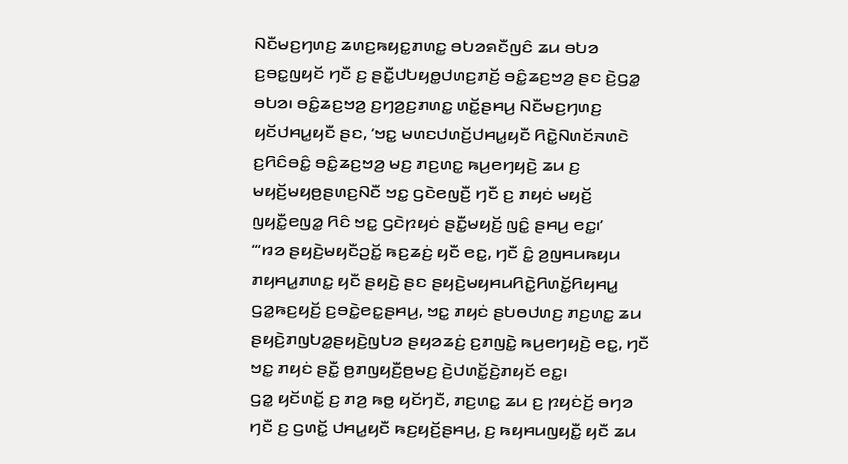ꤡꤢꤪꤗꤢ꤬ꤚꤛꤢ꤬ ꤘꤛꤢ꤬ꤒꤟꤢ꤭ꤊꤛꤢ꤭ ꤋꤝꤤꤎꤢꤪꤜꤢꤨ ꤘꤣ ꤋꤝꤤ ꤢ꤬ꤋꤢ꤭ꤜꤟꤢꤩ ꤚꤢꤪ ꤢ꤬ ꤔꤢꤪ꤭ꤓꤝꤟꤥ꤭ꤓꤛꤢ꤬ꤊꤢꤩ꤬ ꤋꤢꤨ꤭ꤘꤢ꤬ꤠꤤ꤬ ꤔꤢ ꤢꤧ꤬ꤞꤤ꤭ ꤋꤝꤤ꤯ ꤋꤢꤨ꤭ꤘꤢ꤬ꤠꤤ꤬ ꤢ꤬ꤚꤤ꤬ꤢ꤬ꤊꤛꤢ꤭ ꤛꤢꤩ꤭ꤔꤌꤣ꤬ ꤡꤢꤪꤗꤢ꤬ꤚꤛꤢ꤬ ꤟꤢꤩꤓꤌꤣ꤭ꤟꤢꤪ ꤔꤢ, ‘ꤠꤢ꤭ ꤗꤛꤢꤓꤛꤢꤩ꤬ꤓꤌꤣ꤭ꤟꤢꤪ ꤖꤢꤧ꤭ꤡꤛꤢꤩꤏꤛꤢꤧ ꤢ꤬ꤖꤢꤨꤋꤢꤨ꤭ ꤋꤢꤨ꤭ꤘꤢ꤬ꤠꤤ꤬ ꤗꤢ꤬ ꤊꤢ꤬ꤛꤢ꤭ ꤒꤣ꤬ꤕꤚꤟꤢꤧ꤬ ꤘꤣ ꤢ꤬ ꤗꤟꤢꤩ꤬ꤗꤟꤥ꤬ꤔꤛꤢ꤬ꤡꤢꤪ ꤠꤢ꤭ ꤞꤢꤧꤕꤜꤢꤪ꤬ ꤚꤢꤪ ꤢ꤬ ꤊꤟꤢꤦ ꤗꤟꤢꤩ꤬ ꤜꤟꤢꤪ꤭ꤕꤜꤤ꤭ ꤖꤢꤨ ꤠꤢ꤭ ꤞꤢꤧꤐꤟꤢꤦ ꤔꤢꤪ꤭ꤗꤟꤢꤩ꤬ ꤜꤢꤨ꤭ ꤔꤌꤣ꤬ ꤕꤢ꤭꤯’
“‘ꤙꤤ ꤔꤟꤢꤧ꤬ꤗꤟꤢꤪꤑꤢꤩ꤭ ꤒꤢ꤬ꤘꤢꤦ꤬ ꤟꤢꤪ ꤕꤢ꤭, ꤚꤢꤪ ꤢꤨ꤭ ꤤ꤬ꤜꤌꤣꤒꤟꤣ ꤊꤟꤌꤣ꤭ꤊꤛꤢ꤭ ꤟꤢꤪ ꤔꤟꤢꤧ꤬ ꤔꤢ ꤔꤟꤢꤧ꤬ꤗꤟꤌꤣꤖꤢꤧ꤭ꤖꤛꤢꤩ꤭ꤖꤟꤌꤣ꤭ ꤞꤤ꤭ꤒꤢ꤬ꤟꤢꤩ꤬ ꤢ꤬ꤋꤢꤧ꤭ꤕꤢ꤭ꤔꤌꤣ꤬, ꤠꤢ꤭ ꤊꤟꤢꤦ ꤔꤝꤥꤓꤛꤢ꤬ ꤊꤢ꤬ꤛꤢ꤭ ꤘꤣ ꤔꤟꤢꤧ꤬ꤊꤜꤝꤤ꤭ꤔꤟꤢꤧ꤬ꤜꤝꤤ ꤔꤟꤤꤘꤢꤦ꤬ ꤢ꤬ꤊꤜꤢꤧ꤭ ꤒꤣ꤬ꤕꤚꤟꤢꤧ꤬ ꤕꤢ꤭, ꤚꤢꤪ ꤠꤢ꤭ ꤊꤟꤢꤦ ꤔꤢꤪ꤭ ꤥ꤬ꤊꤜꤟꤢꤪ꤬ꤥ꤬ꤗꤢ꤬ ꤢꤧ꤬ꤓꤛꤢꤩ꤭ꤢꤧ꤬ꤊꤟꤢꤩ ꤕꤢ꤭꤯
ꤞꤤ꤭ ꤟꤢꤩꤛꤢꤩ꤭ ꤢ꤬ ꤊꤤ꤬ ꤒꤥ꤭ ꤟꤢꤩꤚꤢꤪ, ꤊꤢ꤬ꤛꤢ꤭ ꤘꤣ ꤢ꤬ ꤐꤟꤢꤦꤢꤩ꤬ ꤋꤚꤤ ꤚꤢꤪ ꤢ꤬ ꤞꤛꤢꤩ꤭ ꤓꤌꤣ꤭ꤟꤢꤪ ꤒꤢ꤬ꤟꤢꤩ꤬ꤔꤌꤣ꤬, ꤢ꤬ ꤒꤟꤌꤣꤜꤟꤢꤪ꤭ ꤟꤢꤪ ꤘꤣ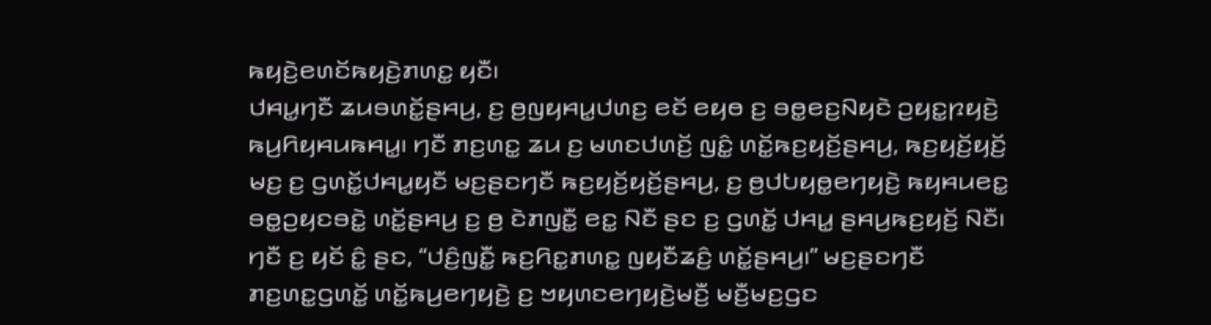ꤒꤟꤢꤧ꤬ꤕꤛꤢꤩꤒꤟꤢꤧ꤬ꤊꤛꤢ꤭ ꤟꤢꤪ꤯
ꤓꤌꤣ꤭ꤚꤢꤪ ꤘꤣꤋꤛꤢꤩ꤭ꤔꤌꤣ꤬, ꤢ꤬ ꤥ꤬ꤜꤟꤌꤣ꤭ꤓꤛꤢ꤬ ꤕꤢꤩ ꤕꤟꤥ ꤢ꤬ ꤋꤥ꤭ꤕꤢ꤬ꤡꤟꤢꤧ ꤑꤟꤢ꤭ꤐꤟꤢꤧ꤬ ꤒꤣ꤬ꤖꤟꤌꤣꤒꤌꤣ꤭꤯ ꤚꤢꤪ ꤊꤢ꤬ꤛꤢ꤭ ꤘꤣ ꤢ꤬ ꤗꤛꤢꤓꤛꤢꤩ꤬ ꤜꤢꤨ꤭ ꤛꤢꤩ꤭ꤒꤢ꤬ꤟꤢꤩ꤬ꤔꤌꤣ꤬, ꤒꤢ꤬ꤟꤢꤩ꤬ꤟꤢꤩ꤬ ꤗꤢ꤬ ꤢ꤬ ꤞꤛꤢꤩ꤭ꤓꤌꤣ꤭ꤟꤢꤪ ꤗꤢ꤬ꤔꤢꤚꤢꤪ ꤒꤢ꤬ꤟꤢꤩ꤬ꤟꤢꤩ꤬ꤔꤌꤣ꤬, ꤢ꤬ ꤥ꤬ꤓꤝꤟꤥ꤭ꤕꤚꤟꤢꤧ꤬ ꤒꤟꤌꤣꤕꤢ꤭ ꤋꤥ꤭ꤑꤟꤢꤋꤢꤧ꤭ ꤛꤢꤩ꤭ꤔꤌꤣ꤬ ꤢ꤬ ꤥ꤬ ꤢꤧꤊꤜꤢꤪ꤭ ꤕꤢ꤭ ꤡꤢꤪ ꤔꤢ ꤢ꤬ ꤞꤛꤢꤩ꤭ ꤓꤌꤣ꤭ ꤔꤌꤣ꤬ꤒꤢ꤬ꤟꤢꤩ꤬ ꤡꤢꤪ꤯
ꤚꤢꤪ ꤢ꤬ ꤟꤢꤩ ꤢꤨ꤭ ꤔꤢ, “ꤓꤢꤨ꤬ꤜꤢꤪ꤭ ꤒꤢ꤬ꤖꤢ꤭ꤊꤛꤢ꤭ ꤜꤟꤢꤪꤘꤢꤨ꤬ ꤛꤢꤩ꤭ꤔꤌꤣ꤬꤯” ꤗꤢ꤬ꤔꤢꤚꤢꤪ ꤊꤢ꤬ꤛꤢ꤭ꤞꤛꤢꤩ꤭ ꤛꤢꤩ꤭ꤒꤣ꤬ꤕꤚꤟꤢꤧ꤬ ꤢ꤬ ꤠꤟꤛꤢꤕꤚꤟꤢꤧ꤬ꤗꤢꤪ꤬ ꤗꤢꤪ꤬ꤗꤢ꤬ꤞꤢ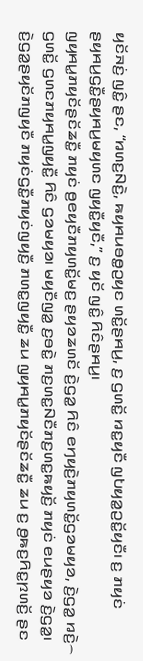ꤟꤢꤩꤏꤢꤦ꤬ ꤜꤢꤨ꤭ ꤔꤢ, “ꤙꤛꤢ꤬ꤡꤢꤧ꤬, ꤒꤟꤌꤣꤋꤥ꤭ꤑꤟꤢ ꤛꤢꤩ꤭ꤔꤌꤣ꤬, ꤢ꤬ ꤞꤛꤢꤩ꤭ ꤙꤢ꤭ꤟꤢꤪ ꤜꤝꤟꤤ꤭ꤑꤢꤩ꤭ꤟꤢꤪ꤯ ꤢ꤬ ꤊꤟꤢꤦ ꤔꤟꤌꤣ꤬ꤞꤢꤪ꤭ꤔꤟꤌꤣ꤬ꤗꤟꤛꤢ ꤜꤟꤢꤪ꤭ꤟꤢꤪ,” ꤢ꤬ ꤟꤢꤩ ꤜꤢꤨ꤭ ꤖꤢꤨꤔꤌꤣ꤬꤯
ꤜꤟꤌꤣ꤭ꤊꤟꤢꤩꤔꤢꤩꤘꤢꤪ꤭ ꤊꤟꤢꤦ ꤥ꤬ꤕꤟꤢꤪꤊꤟꤛꤢꤩ꤭ꤗꤢ꤬ ꤔꤟꤤꤘꤛꤢꤩ ꤢꤧ꤬ꤞꤤ꤭ ꤖꤢꤨ ꤕꤚꤟꤢꤧ꤬ꤊꤟꤛꤢꤩ꤭ꤞꤤꤗꤟꤤ, ꤢꤧ꤬ꤞꤤ꤭ ꤙꤢꤧ꤬꤮ ꤞꤛꤢꤩ꤭ ꤞꤛꤢꤊꤟꤌꤣ꤭ꤜꤟꤢꤪ꤭ ꤖꤢꤨ ꤞꤤꤗꤟꤤ꤯ ꤗꤟꤢꤪꤜꤤ꤭ ꤢ꤬ꤋꤢꤧ꤭ ꤊꤢ꤬ꤛꤢ꤭ꤡꤢꤪꤊꤢ꤬ꤛꤢ꤭ꤒꤟꤢꤩ꤬ ꤊꤟꤢꤦ ꤕꤣꤔꤟꤤ ꤢꤧ꤬ꤞꤤ꤭꤯ ꤢꤧ꤬ꤞꤤ꤭ꤔꤟꤢꤩꤊꤜꤟꤢꤪ ꤊꤟꤢꤦꤞꤢꤪ꤭ꤊꤟꤢꤦꤜꤟꤢꤪ꤬ ꤊꤛꤢ꤭ꤜꤟꤢꤪ꤭ ꤘꤣ ꤜꤟꤌꤣ꤭ꤊꤟꤢꤩꤔꤢꤩꤘꤢꤪ꤭ ꤘꤣ ꤢ꤬ ꤥ꤬ꤒꤢ꤬ꤖꤢ꤭ꤐꤛꤢꤩ꤬ ꤔꤢ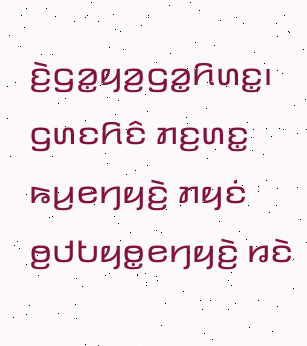ꤢꤧ꤬ꤞꤤ꤭ꤟꤤ꤬ꤞꤤ꤭ꤖꤛꤢ꤭꤯
ꤞꤛꤢꤖꤢꤨ ꤊꤢ꤬ꤛꤢ꤭ ꤒꤣ꤬ꤕꤚꤟꤢꤧ꤬ ꤊꤟꤢꤦ ꤥ꤬ꤓꤝꤟꤥ꤭ꤕꤚꤟꤢꤧ꤬ ꤙꤢꤧ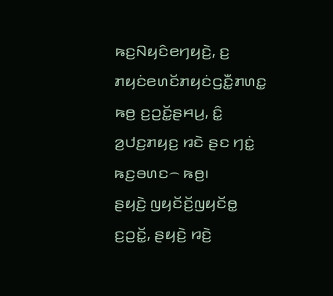ꤒꤢ꤬ꤡꤟꤢꤨꤕꤚꤟꤢꤧ꤬, ꤢ꤬ ꤊꤟꤢꤦꤕꤛꤢꤩꤊꤟꤢꤦꤞꤢꤪ꤭ꤊꤛꤢ꤭ ꤒꤥ꤬ ꤢ꤬ꤑꤢꤩ꤭ꤔꤌꤣ꤬, ꤢꤨ꤭ ꤤ꤬ꤓꤢ꤬ꤊꤟꤢ꤬ ꤙꤢꤧ ꤔꤢ ꤚꤢꤦ꤭ ꤒꤢ꤬ꤋꤛꤢ꤮ ꤒꤥ꤬꤯
ꤔꤟꤢꤧ꤬ ꤜꤟꤢꤩꤢꤩ꤬ꤜꤟꤢꤩꤥ꤭ ꤢ꤬ꤑꤢꤩ꤭, ꤔꤟꤢꤧ꤬ ꤙꤢꤧ꤬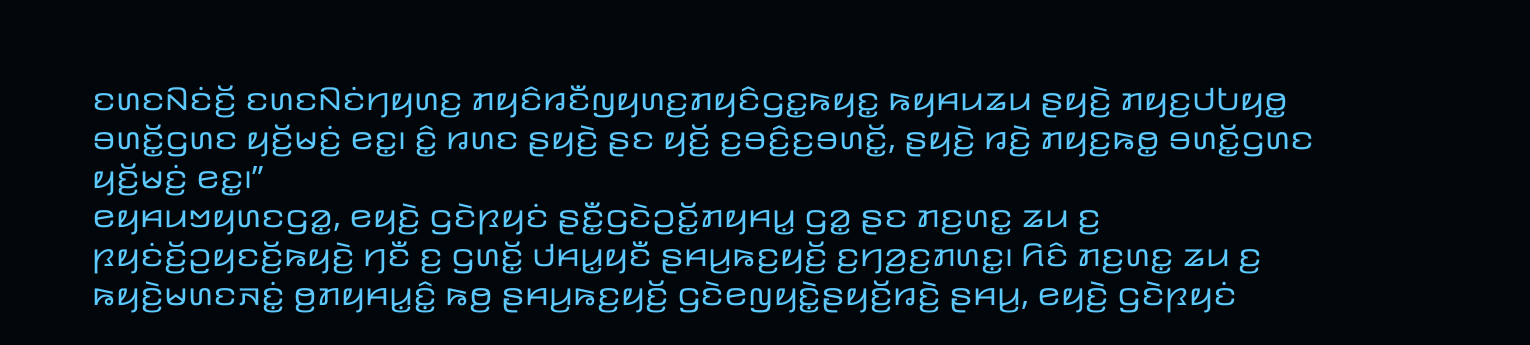ꤢꤛꤢꤡꤢꤦꤢꤩ꤬ ꤢꤛꤢꤡꤢꤦꤚꤟꤛꤢ꤬ ꤊꤟꤢꤨꤙꤢꤪꤜꤟꤛꤢ꤬ꤊꤟꤢꤨꤞꤢ꤭ꤒꤟꤢ꤭ ꤒꤟꤌꤣꤘꤣ ꤔꤟꤢꤧ꤬ ꤊꤟꤢ꤬ꤓꤝꤟꤥ꤭ ꤋꤛꤢꤩ꤭ꤞꤛꤢ ꤟꤢꤩ꤬ꤗꤢꤦ꤬ ꤕꤢ꤭꤯ ꤢꤨ꤭ ꤙꤛꤢ ꤔꤟꤢꤧ꤬ ꤔꤢ ꤟꤢꤩ꤬ ꤢ꤬ꤋꤢꤨ꤬ꤢ꤬ꤋꤛꤢꤩ꤭, ꤔꤟꤢꤧ꤬ ꤙꤢꤧ꤬ ꤊꤟꤢ꤬ꤒꤥ꤭ ꤋꤛꤢꤩ꤭ꤞꤛꤢ ꤟꤢꤩ꤬ꤗꤢꤦ꤬ ꤕꤢ꤭꤯”
ꤕꤟꤌꤣꤠꤟꤛꤢꤞꤤ꤭, ꤕꤟꤢꤧ꤬ ꤞꤢꤧꤐꤟꤢꤦ ꤔꤢꤪ꤭ꤞꤢꤧꤑꤢꤩ꤭ꤊꤟꤌꤣ꤭ ꤞꤤ꤭ ꤔꤢ ꤊꤢ꤬ꤛꤢ꤭ ꤘꤣ ꤢ꤬ ꤐꤟꤢꤦꤢꤩ꤬ꤑꤟꤢꤢꤩ꤬ꤒꤟꤢꤧ꤬ ꤚꤢꤪ ꤢ꤬ ꤞꤛꤢꤩ꤭ ꤓꤌꤣ꤭ꤟꤢꤪ ꤔꤌꤣ꤬ꤒꤢ꤬ꤟꤢꤩ꤬ ꤢ꤬ꤚꤤ꤬ꤢ꤬ꤊꤛꤢ꤭꤯ ꤖꤢꤨ ꤊꤢ꤬ꤛꤢ꤭ ꤘꤣ ꤢ꤬ ꤒꤟꤢꤧ꤬ꤗꤛꤢꤏꤢꤦ꤭ ꤥ꤬ꤊꤟꤌꤣ꤭ꤢꤨ꤭ ꤒꤥ꤬ ꤔꤌꤣ꤬ꤒꤢ꤬ꤟꤢꤩ꤬ ꤞꤢꤧꤕꤜꤟꤢꤧ꤭ꤔꤟꤢꤩ꤬ꤙꤢꤧ꤬ ꤔꤌꤣ꤬, ꤕꤟꤢꤧ꤬ ꤞꤢꤧꤐꤟꤢꤦ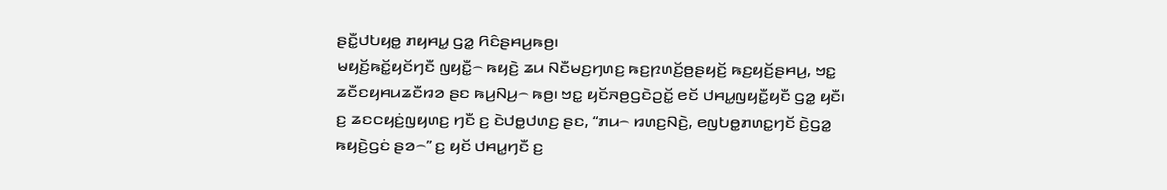ꤔꤢꤪ꤭ꤓꤝꤟꤥ꤭ ꤊꤟꤌꤣ꤭ ꤞꤤ꤭ ꤖꤢꤨꤔꤌꤣ꤬ꤒꤥ꤬꤯
ꤗꤟꤢꤩ꤬ꤒꤢꤩ꤭ꤟꤢꤩꤚꤢꤪ ꤜꤟꤢꤪ꤭꤮ ꤒꤟꤢꤧ꤬ ꤘꤣ ꤡꤢꤪꤗꤢ꤬ꤚꤛꤢ꤬ ꤒꤢ꤬ꤐꤛꤢꤩ꤬ꤥ꤬ꤔꤟꤢꤩ꤬ ꤒꤢ꤬ꤟꤢꤩ꤬ꤔꤌꤣ꤬, ꤠꤢ꤭ ꤘꤢꤪꤢꤟꤌꤣꤘꤢꤪꤙꤤ ꤔꤢ ꤒꤣ꤬ꤡꤣ꤬꤮ ꤒꤥ꤬꤯ ꤠꤢ꤭ ꤟꤢꤩꤏꤥ꤬ꤞꤢꤧꤑꤢꤩ꤭ ꤕꤢꤩ ꤓꤌꤣ꤭ꤜꤟꤢꤪ꤭ꤟꤢꤪ ꤞꤤ꤭ ꤟꤢꤪ꤯
ꤢ꤬ ꤘꤢꤍꤟꤢꤦ꤬ꤜꤟꤛꤢ꤬ ꤚꤢꤪ ꤢ꤬ ꤢꤧꤓꤥ꤭ꤓꤛꤢ꤬ ꤔꤢ, “ꤊꤣ꤮ ꤙꤛꤢ꤬ꤡꤢꤧ꤬, ꤕꤜꤝꤥ꤭ꤊꤛꤢ꤭ꤚꤢꤩ ꤢꤧ꤬ꤞꤤ꤭ ꤒꤟꤢꤧ꤬ꤞꤢꤦ ꤔꤤ꤮” ꤢ꤬ ꤟꤢꤩ ꤓꤌꤣ꤭ꤚꤢꤪ ꤢ꤬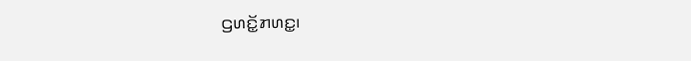ꤞꤛꤢꤩ꤭ꤊꤛꤢ꤭꤯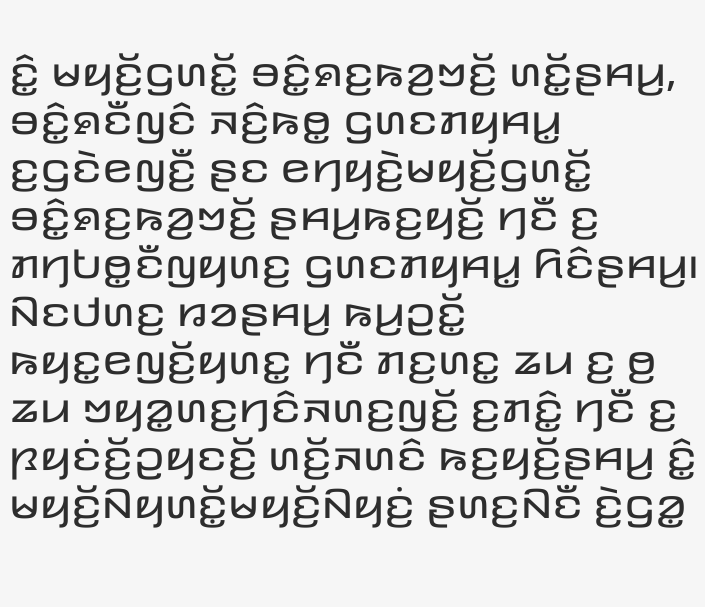ꤢꤨ꤭ ꤗꤟꤢꤩ꤬ꤞꤛꤢꤩ꤭ ꤋꤢꤨ꤭ꤎꤢ꤬ꤒꤤ꤬ꤠꤢꤩ꤬ ꤛꤢꤩ꤭ꤔꤌꤣ꤬, ꤋꤢꤨ꤭ꤎꤢꤪꤜꤢꤨ ꤏꤢꤨ꤬ꤒꤥ꤭ ꤞꤛꤢꤊꤟꤌꤣ꤭ ꤢ꤬ꤞꤢꤧꤕꤜꤢꤪ꤬ ꤔꤢ ꤕꤚꤟꤢꤧ꤬ꤗꤟꤢꤩ꤬ꤞꤛꤢꤩ꤭ ꤋꤢꤨ꤭ꤎꤢ꤬ꤒꤤ꤬ꤠꤢꤩ꤬ ꤔꤌꤣ꤬ꤒꤢ꤬ꤟꤢꤩ꤬ ꤚꤢꤪ ꤢ꤬ ꤊꤚꤝꤥ꤭ꤢꤪꤜꤟꤛꤢ꤬ ꤞꤛꤢꤊꤟꤌꤣ꤭ ꤖꤢꤨꤔꤌꤣ꤬꤯ ꤡꤢꤓꤛꤢ꤬ ꤙꤤꤔꤌꤣ꤬ ꤒꤣ꤬ꤑꤢꤩ꤭ ꤒꤟꤢ꤭ꤕꤜꤢꤩ꤬ꤟꤛꤢ꤭ ꤚꤢꤪ ꤊꤢ꤬ꤛꤢ꤭ ꤘꤣ ꤢ꤬ ꤥ꤬ ꤘꤣ ꤠꤟꤤ꤭ꤛꤢ꤬ꤚꤢꤨꤏꤛꤢ꤬ꤜꤢꤩ꤬ ꤢ꤬ꤊꤢꤨ꤭ ꤚꤢꤪ ꤢ꤬ ꤐꤟꤢꤦꤢꤩ꤬ꤑꤟꤢꤢꤩ꤬ ꤛꤢꤩ꤬ꤏꤛꤢꤨ ꤒꤢ꤬ꤟꤢꤩ꤬ꤔꤌꤣ꤬ ꤢꤨ꤭ ꤗꤟꤢꤩ꤬ꤡꤟꤛꤢꤩ꤭ꤗꤟꤢꤩ꤬ꤡꤟꤢꤦ꤬ ꤔꤛꤢ꤬ꤡꤢꤪ ꤢꤧ꤬ꤞꤤ꤭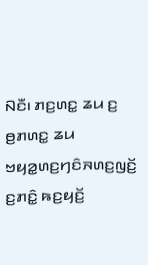ꤡꤢꤪ꤯ ꤊꤢ꤬ꤛꤢ꤭ ꤘꤣ ꤢ꤬ ꤥ꤬ꤊꤛꤢ꤭ ꤘꤣ ꤠꤟꤤ꤭ꤛꤢ꤬ꤚꤢꤨꤏꤛꤢ꤬ꤜꤢꤩ꤬ ꤢ꤬ꤊꤢꤨ꤭ ꤒꤢ꤬ꤟꤢꤩ꤬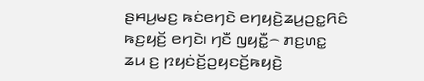ꤔꤌꤣ꤬ꤗꤢ꤬ ꤒꤢꤦꤕꤚꤢꤧ ꤕꤚꤟꤢꤧ꤬ꤘꤣ꤬ꤑꤢ꤭ꤖꤢꤨ ꤒꤢ꤬ꤟꤢꤩ꤬ ꤕꤚꤢꤧ꤯ ꤚꤢꤪ ꤜꤟꤢꤪ꤭꤮ ꤊꤢ꤬ꤛꤢ꤭ ꤘꤣ ꤢ꤬ ꤐꤟꤢꤦꤢꤩ꤬ꤑꤟꤢꤢꤩ꤬ꤒꤟꤢꤧ꤬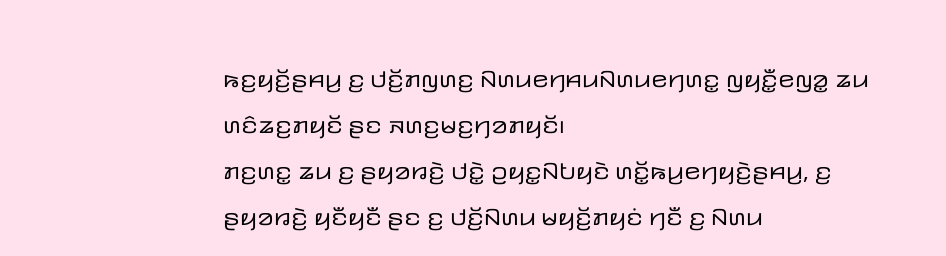ꤒꤢ꤬ꤟꤢꤩ꤬ꤔꤌꤣ꤬ ꤢ꤬ ꤓꤢꤩ꤬ꤊꤜꤛꤢ꤬ ꤡꤛꤣꤕꤚꤌꤣꤡꤛꤣꤕꤚꤛꤢ꤭ ꤜꤟꤢꤪ꤭ꤕꤜꤤ꤭ ꤘꤣ ꤛꤢꤨꤘꤢ꤬ꤊꤟꤢꤩ ꤔꤢ ꤏꤛꤢ꤬ꤗꤢ꤬ꤚꤤꤊꤟꤢꤩ꤯
ꤊꤢ꤬ꤛꤢ꤭ ꤘꤣ ꤢ꤬ ꤔꤟꤤꤙꤢꤧ꤬ ꤓꤢꤧ꤭ ꤑꤟꤢ꤭ꤡꤝꤟꤢꤧ ꤛꤢꤩ꤭ꤒꤣ꤬ꤕꤚꤟꤢꤧ꤬ꤔꤌꤣ꤬, ꤢ꤬ ꤔꤟꤤꤙꤢꤧ꤬ ꤟꤢꤪꤟꤢꤪ ꤔꤢ ꤢ꤬ ꤓꤢꤩ꤬ꤡꤛꤣ ꤗꤟꤢꤩ꤬ꤊꤟꤢꤦ ꤚꤢꤪ ꤢ꤬ ꤡꤛꤣ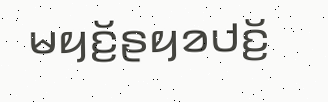ꤗꤟꤢꤩ꤬ꤔꤟꤤꤓꤢꤩ꤬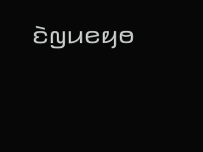ꤢꤧꤜꤣꤕꤟꤥ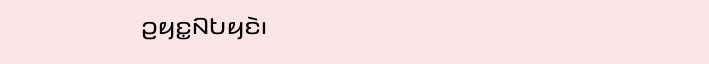ꤑꤟꤢ꤭ꤡꤝꤟꤢꤧ꤯